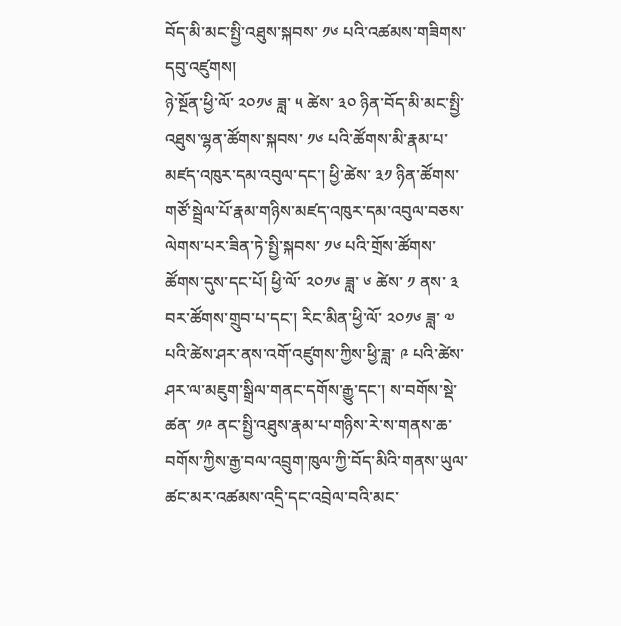བོད་མི་མང་སྤྱི་འཐུས་སྐབས་ ༡༦ པའི་འཚམས་གཟིགས་དབུ་འཛུགས།
ཉེ་སྔོན་ཕྱི་ལོ་ ༢༠༡༦ ཟླ་ ༥ ཚེས་ ༣༠ ཉིན་བོད་མི་མང་སྤྱི་འཐུས་ལྷན་ཚོགས་སྐབས་ ༡༦ པའི་ཚོགས་མི་རྣམ་པ་མཛད་འཁུར་དམ་འབུལ་དང་། ཕྱི་ཚེས་ ༣༡ ཉིན་ཚོགས་གཙོ་སྦྲེལ་པོ་རྣམ་གཉིས་མཛད་འཁུར་དམ་འབུལ་བཅས་ལེགས་པར་ཟིན་ཏེ་སྤྱི་སྐབས་ ༡༦ པའི་གྲོས་ཚོགས་ཚོགས་དུས་དང་པོ། ཕྱི་ལོ་ ༢༠༡༦ ཟླ་ ༦ ཚེས་ ༡ ནས་ ༣ བར་ཚོགས་གྲུབ་པ་དང་། རིང་མིན་ཕྱི་ལོ་ ༢༠༡༦ ཟླ་ ༧ པའི་ཚེས་ཤར་ནས་འགོ་འཛུགས་ཀྱིས་ཕྱི་ཟླ་ ༩ པའི་ཚེས་ཤར་ལ་མཇུག་སྒྲིལ་གནང་དགོས་རྒྱུ་དང་། ས་བགོས་སྡེ་ཚན་ ༡༩ ནང་སྤྱི་འཐུས་རྣམ་པ་གཉིས་རེ་ས་གནས་ཆ་བགོས་ཀྱིས་རྒྱ་བལ་འབྲུག་ཁུལ་ཀྱི་བོད་མིའི་གནས་ཡུལ་ཚང་མར་འཚམས་འདྲི་དང་འབྲེལ་བའི་མང་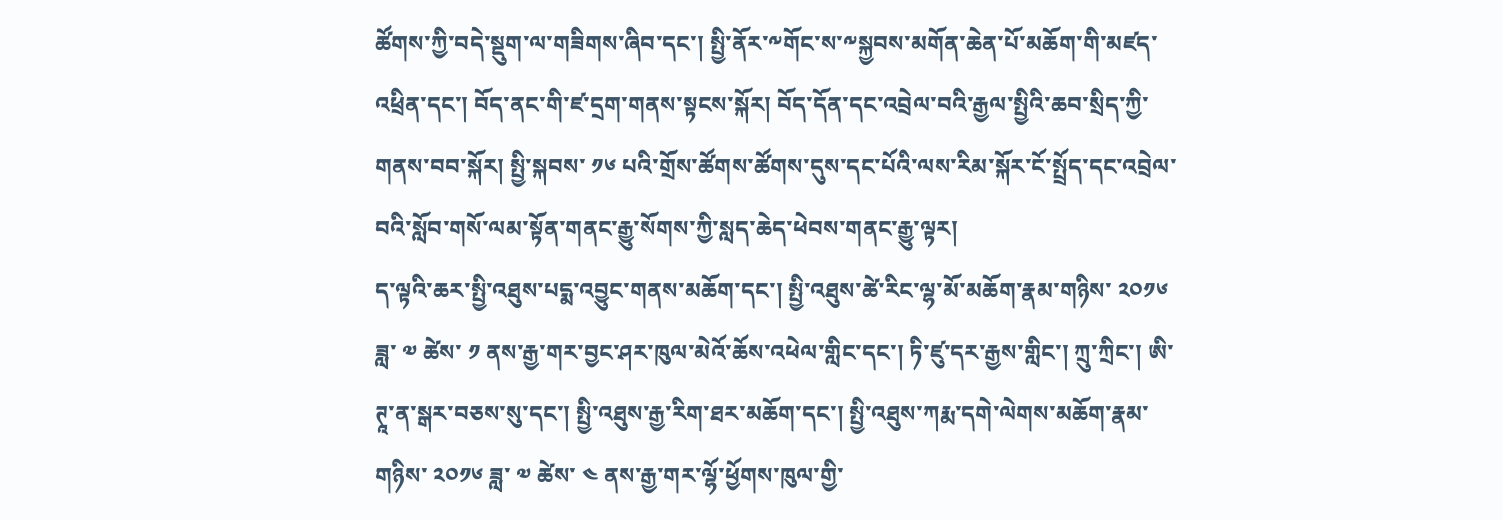ཚོགས་ཀྱི་བདེ་སྡུག་ལ་གཟིགས་ཞིབ་དང་། སྤྱི་ནོར་༸གོང་ས་༸སྐྱབས་མགོན་ཆེན་པོ་མཆོག་གི་མཛད་འཕྲིན་དང་། བོད་ནང་གི་ཛ་དྲག་གནས་སྟངས་སྐོར། བོད་དོན་དང་འབྲེལ་བའི་རྒྱལ་སྤྱིའི་ཆབ་སྲིད་ཀྱི་གནས་བབ་སྐོར། སྤྱི་སྐབས་ ༡༦ པའི་གྲོས་ཚོགས་ཚོགས་དུས་དང་པོའི་ལས་རིམ་སྐོར་ངོ་སྤྲོད་དང་འབྲེལ་བའི་སློབ་གསོ་ལམ་སྟོན་གནང་རྒྱུ་སོགས་ཀྱི་སླད་ཆེད་ཕེབས་གནང་རྒྱུ་ལྟར།
ད་ལྟའི་ཆར་སྤྱི་འཐུས་པདྨ་འབྱུང་གནས་མཆོག་དང་། སྤྱི་འཐུས་ཚེ་རིང་ལྷ་མོ་མཆོག་རྣམ་གཉིས་ ༢༠༡༦ ཟླ་ ༧ ཚེས་ ༡ ནས་རྒྱ་གར་བྱང་ཤར་ཁུལ་མེའོ་ཆོས་འཕེལ་གླིང་དང་། ཏི་ཛུ་དར་རྒྱས་གླིང་། ཀྲུ་ཀྲིང་། ཨི་ཊཱ་ན་སྒར་བཅས་སུ་དང་། སྤྱི་འཐུས་རྒྱ་རིག་ཐར་མཆོག་དང་། སྤྱི་འཐུས་ཀརྨ་དགེ་ལེགས་མཆོག་རྣམ་གཉིས་ ༢༠༡༦ ཟླ་ ༧ ཚེས་ ༤ ནས་རྒྱ་གར་ལྷོ་ཕྱོགས་ཁུལ་གྱི་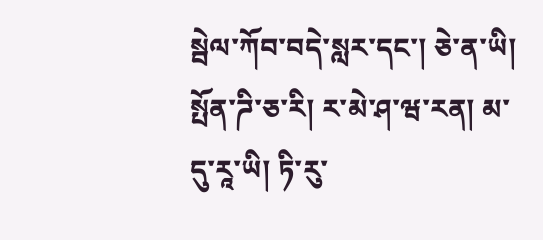སྦེལ་ཀོབ་བདེ་སླར་དང་། ཅེ་ན་ཡི། སྤོན་ཌི་ཅ་རི། ར་མེ་ཤ་ཝ་རན། མ་དུ་རཱ་ཡི། ཏི་རུ་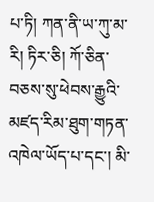པ་ཏི། ཀན་ནི་ཡ་ཀུ་མ་རི། ཏིར་ཅི། ཀོ་ཅིན་བཅས་སུ་ཕེབས་རྒྱུའི་མཛད་རིམ་ཐུག་གཏན་འཁེལ་ཡོད་པ་དང་། མི་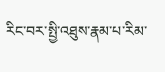རིང་བར་སྤྱི་འཐུས་རྣམ་པ་རིམ་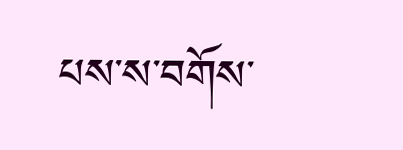པས་ས་བགོས་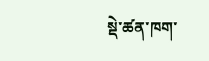སྡེ་ཚན་ཁག་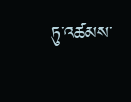ཏུ་འཚམས་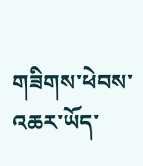གཟིགས་ཕེབས་འཆར་ཡོད་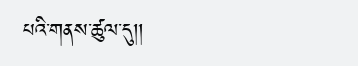པའི་གནས་ཚུལ་དུ།།